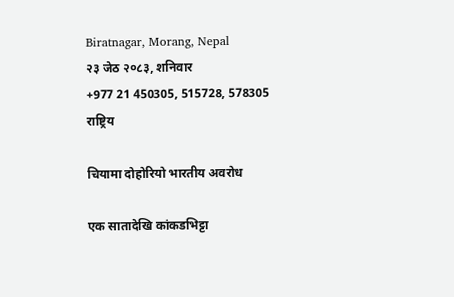Biratnagar, Morang, Nepal
२३ जेठ २०८३, शनिवार
+977 21 450305, 515728, 578305
राष्ट्रिय

चियामा दोहोरियो भारतीय अवरोध

एक सातादेखि कांकडभिट्टा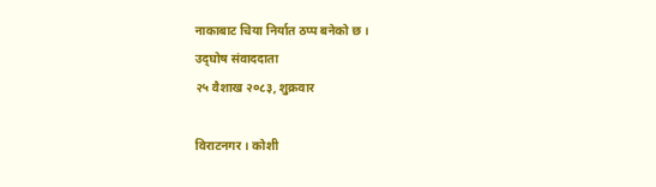नाकाबाट चिया निर्यात ठप्प बनेको छ ।
उद्‌घोष संवाददाता
२५ वैशाख २०८३, शुक्रवार

विराटनगर । कोशी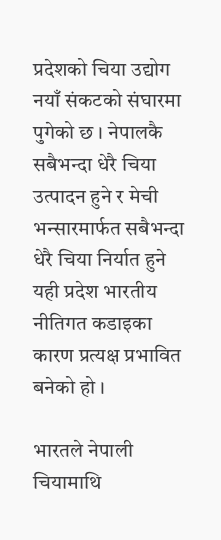प्रदेशको चिया उद्योग नयाँ संकटको संघारमा पुगेको छ । नेपालकै सबैभन्दा धेरै चिया उत्पादन हुने र मेची भन्सारमार्फत सबैभन्दा धेरै चिया निर्यात हुने यही प्रदेश भारतीय नीतिगत कडाइका कारण प्रत्यक्ष प्रभावित बनेको हो ।

भारतले नेपाली चियामाथि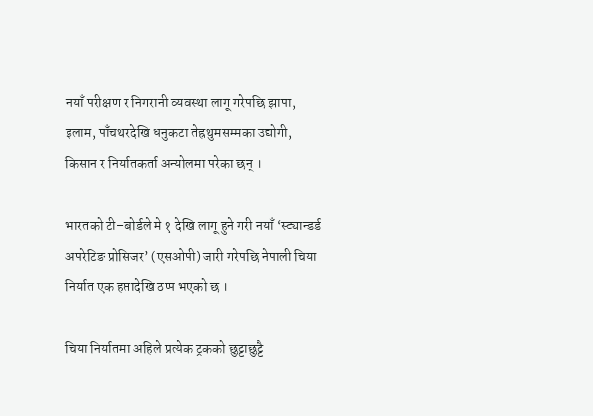नयाँ परीक्षण र निगरानी व्यवस्था लागू गरेपछि झापा, इलाम, पाँचथरदेखि धनुकटा तेह्रथुमसम्मका उद्योगी, किसान र निर्यातकर्ता अन्योलमा परेका छन् ।

भारतको टी–बोर्डले मे १ देखि लागू हुने गरी नयाँ ‘स्ट्यान्डर्ड अपरेटिङ प्रोसिजर’ (एसओपी) जारी गरेपछि नेपाली चिया निर्यात एक हप्तादेखि ठप्प भएको छ ।

चिया निर्यातमा अहिले प्रत्येक ट्रकको छुट्टाछुट्टै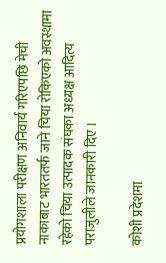प्रयोगशाला परीक्षण अनिवार्य गरिएपछि मेची नाकाबाट भारततर्फ जाने चिया रोकिएको अवस्थामा रहेको चिया उत्पादक संघका अध्यक्ष आदित्य पराजुलीले जानकारी दिए ।

कोशी प्रदेशमा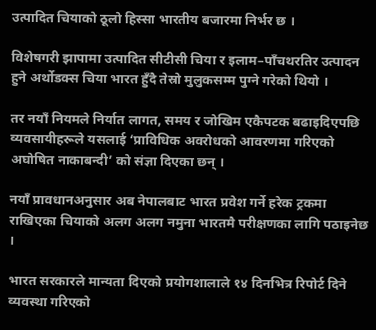उत्पादित चियाको ठूलो हिस्सा भारतीय बजारमा निर्भर छ ।

विशेषगरी झापामा उत्पादित सीटीसी चिया र इलाम–पाँचथरतिर उत्पादन हुने अर्थोडक्स चिया भारत हुँदै तेस्रो मुलुकसम्म पुग्ने गरेको थियो ।

तर नयाँ नियमले निर्यात लागत, समय र जोखिम एकैपटक बढाइदिएपछि व्यवसायीहरूले यसलाई ‘प्राविधिक अवरोधको आवरणमा गरिएको अघोषित नाकाबन्दी’ को संज्ञा दिएका छन् ।

नयाँ प्रावधानअनुसार अब नेपालबाट भारत प्रवेश गर्ने हरेक ट्रकमा राखिएका चियाको अलग अलग नमुना भारतमै परीक्षणका लागि पठाइनेछ ।

भारत सरकारले मान्यता दिएको प्रयोगशालाले १४ दिनभित्र रिपोर्ट दिने व्यवस्था गरिएको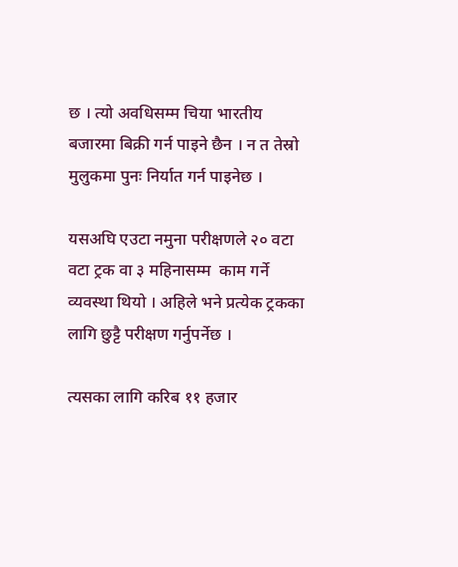छ । त्यो अवधिसम्म चिया भारतीय बजारमा बिक्री गर्न पाइने छैन । न त तेस्रो मुलुकमा पुनः निर्यात गर्न पाइनेछ ।

यसअघि एउटा नमुना परीक्षणले २० वटा  वटा ट्रक वा ३ महिनासम्म  काम गर्ने व्यवस्था थियो । अहिले भने प्रत्येक ट्रकका लागि छुट्टै परीक्षण गर्नुपर्नेछ ।

त्यसका लागि करिब ११ हजार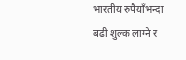भारतीय रुपैयाँभन्दा बढी शुल्क लाग्ने र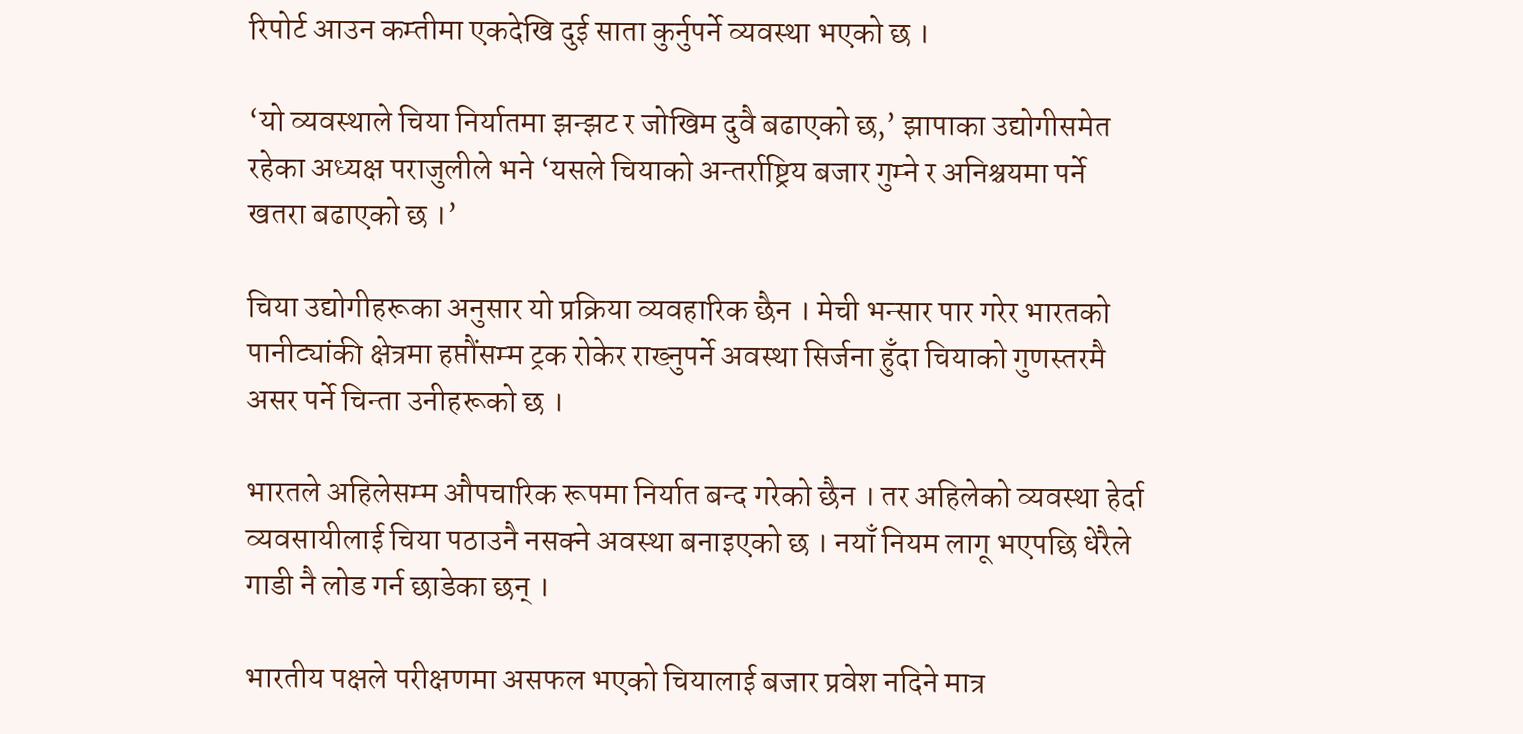रिपोर्ट आउन कम्तीमा एकदेखि दुई साता कुर्नुपर्ने व्यवस्था भएको छ ।

‘यो व्यवस्थाले चिया निर्यातमा झन्झट र जोखिम दुवै बढाएको छ,’ झापाका उद्योगीसमेत रहेका अध्यक्ष पराजुलीले भने ‘यसले चियाको अन्तर्राष्ट्रिय बजार गुम्ने र अनिश्चयमा पर्ने खतरा बढाएको छ ।’

चिया उद्योगीहरूका अनुसार यो प्रक्रिया व्यवहारिक छैन । मेची भन्सार पार गरेर भारतको पानीट्यांकी क्षेत्रमा हप्तौंसम्म ट्रक रोकेर राख्नुपर्ने अवस्था सिर्जना हुँदा चियाको गुणस्तरमै असर पर्ने चिन्ता उनीहरूको छ ।

भारतले अहिलेसम्म औपचारिक रूपमा निर्यात बन्द गरेको छैन । तर अहिलेको व्यवस्था हेर्दा व्यवसायीलाई चिया पठाउनै नसक्ने अवस्था बनाइएको छ । नयाँ नियम लागू भएपछि धेरैले गाडी नै लोड गर्न छाडेका छन् ।

भारतीय पक्षले परीक्षणमा असफल भएको चियालाई बजार प्रवेश नदिने मात्र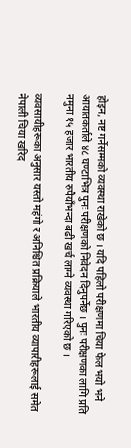होइन, नष्ट गर्नेसम्मको व्यवस्था राखेको छ । यदि पहिलो परीक्षणमा चिया फेल भयो भने आयातकर्ताले ४८ घण्टाभित्र पुनः परीक्षणको निवेदन दिनुपर्नेछ । पुनः परीक्षणका लागि प्रति नमुना १५ हजार भारतीय रुपैयाँभन्दा बढी खर्च लाग्ने व्यवस्था गरिएको छ ।

व्यवसायीहरूका अनुसार यस्तो महंगो र अनिश्चित प्रक्रियाले भारतीय व्यापारीहरूलाई समेत नेपाली चिया खरिद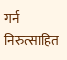गर्न निरुत्साहित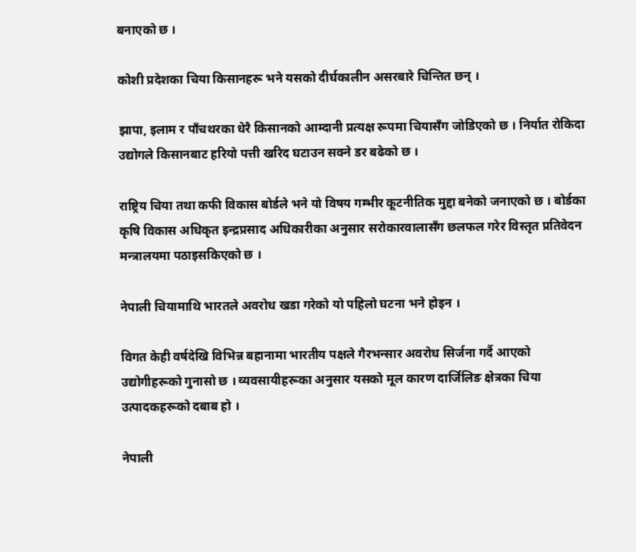बनाएको छ ।

कोशी प्रदेशका चिया किसानहरू भने यसको दीर्घकालीन असरबारे चिन्तित छन् ।

झापा, इलाम र पाँचथरका धेरै किसानको आम्दानी प्रत्यक्ष रूपमा चियासँग जोडिएको छ । निर्यात रोकिदा उद्योगले किसानबाट हरियो पत्ती खरिद घटाउन सक्ने डर बढेको छ ।

राष्ट्रिय चिया तथा कफी विकास बोर्डले भने यो विषय गम्भीर कूटनीतिक मुद्दा बनेको जनाएको छ । बोर्डका कृषि विकास अधिकृत इन्द्रप्रसाद अधिकारीका अनुसार सरोकारवालासँग छलफल गरेर विस्तृत प्रतिवेदन मन्त्रालयमा पठाइसकिएको छ ।

नेपाली चियामाथि भारतले अवरोध खडा गरेको यो पहिलो घटना भने होइन ।

विगत केही वर्षदेखि विभिन्न बहानामा भारतीय पक्षले गैरभन्सार अवरोध सिर्जना गर्दै आएको उद्योगीहरूको गुनासो छ । व्यवसायीहरूका अनुसार यसको मूल कारण दार्जिलिङ क्षेत्रका चिया उत्पादकहरूको दबाब हो ।

नेपाली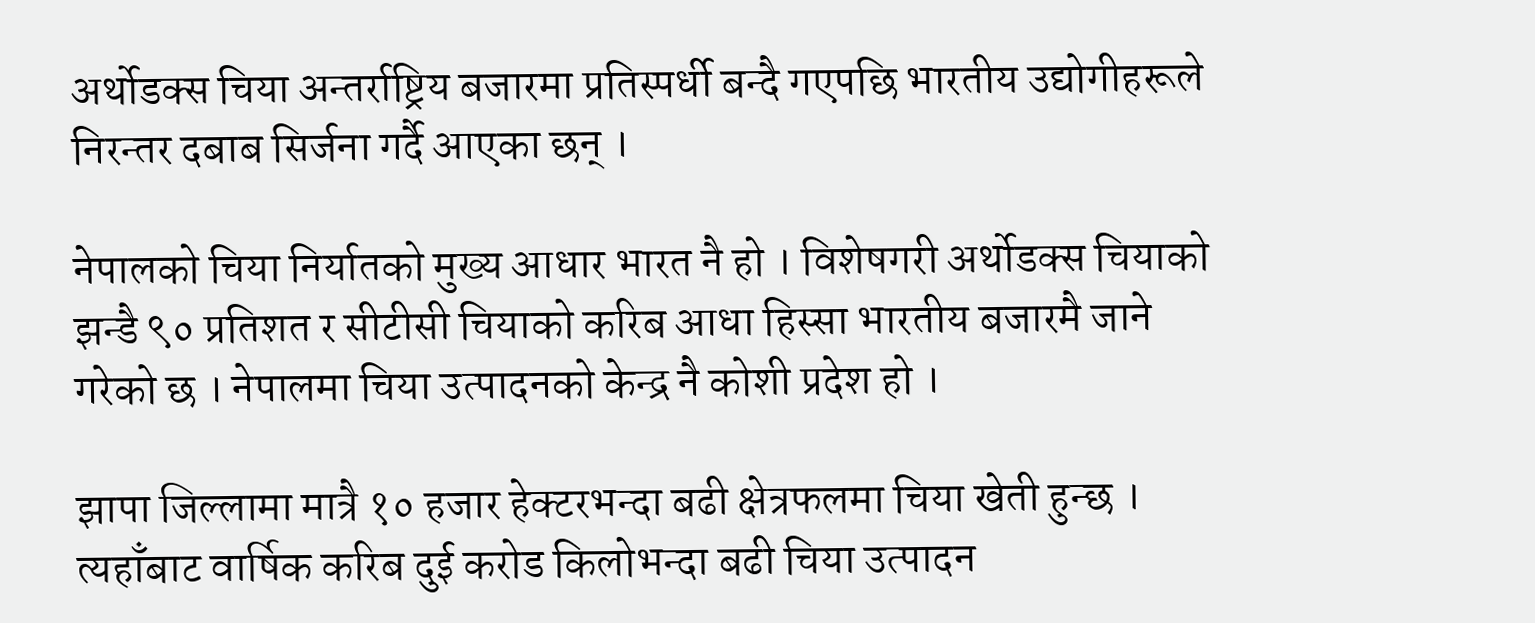अर्थोडक्स चिया अन्तर्राष्ट्रिय बजारमा प्रतिस्पर्धी बन्दै गएपछि भारतीय उद्योगीहरूले निरन्तर दबाब सिर्जना गर्दै आएका छन् ।

नेपालको चिया निर्यातको मुख्य आधार भारत नै हो । विशेषगरी अर्थोडक्स चियाको झन्डै ९० प्रतिशत र सीटीसी चियाको करिब आधा हिस्सा भारतीय बजारमै जाने गरेको छ । नेपालमा चिया उत्पादनको केन्द्र नै कोशी प्रदेश हो ।

झापा जिल्लामा मात्रै १० हजार हेक्टरभन्दा बढी क्षेत्रफलमा चिया खेती हुन्छ । त्यहाँबाट वार्षिक करिब दुई करोड किलोभन्दा बढी चिया उत्पादन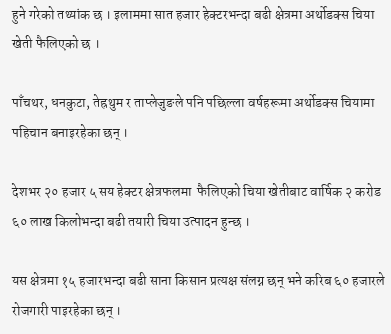हुने गरेको तथ्यांक छ । इलाममा सात हजार हेक्टरभन्दा बढी क्षेत्रमा अर्थोडक्स चिया खेती फैलिएको छ ।

पाँचथर, धनकुटा, तेह्रथुम र ताप्लेजुङले पनि पछिल्ला वर्षहरूमा अर्थोडक्स चियामा पहिचान बनाइरहेका छन् ।

देशभर २० हजार ५ सय हेक्टर क्षेत्रफलमा  फैलिएको चिया खेतीबाट वार्षिक २ करोड ६० लाख किलोभन्दा बढी तयारी चिया उत्पादन हुन्छ ।

यस क्षेत्रमा १५ हजारभन्दा बढी साना किसान प्रत्यक्ष संलग्न छन् भने करिब ६० हजारले रोजगारी पाइरहेका छन् ।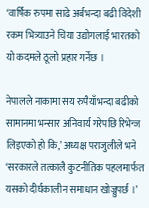‘वार्षिक रुपमा साढे अर्बभन्दा बढी विदेशी रकम भित्र्याउने चिया उद्योगलाई भारतको यो कदमले ठूलो प्रहार गर्नेछ ।

नेपालले नाकामा सय रुपैयाँभन्दा बढीको सामानमा भन्सार अनिवार्य गरेपछि रिभेन्ज लिइएको हो कि,’ अध्यक्ष पराजुलीले भने ‘सरकारले तत्कालै कुटनीतिक पहलमार्फत यसको दीर्घकालीन समाधान खोज्नुपर्छ ।’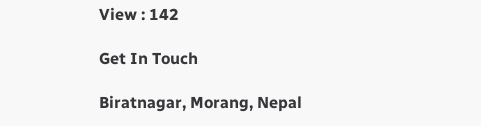View : 142

Get In Touch

Biratnagar, Morang, Nepal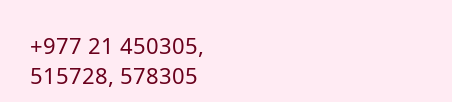+977 21 450305, 515728, 578305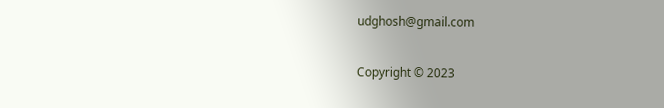udghosh@gmail.com

Copyright © 2023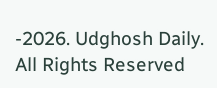-2026. Udghosh Daily. All Rights Reserved